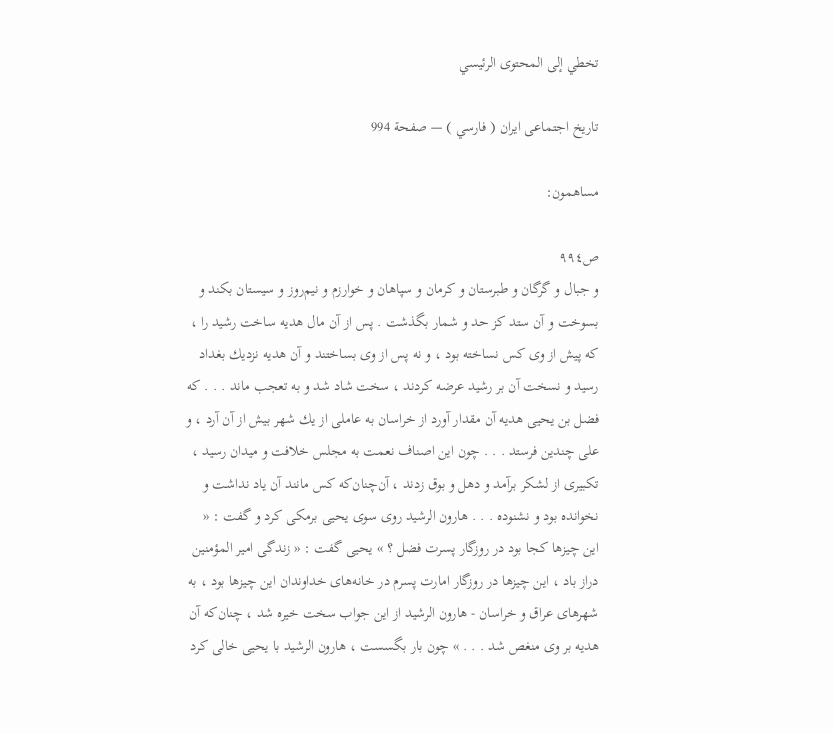تخطي إلى المحتوى الرئيسي

تاريخ اجتماعى ايران ( فارسي ) — صفحة 994

مساهمون:

ص٩٩٤
و جبال و گرگان و طبرستان و كرمان و سپاهان و خوارزم و نيم‌روز و سيستان بكند و بسوخت و آن ستد كز حد و شمار بگذشت . پس از آن مال هديه ساخت رشيد را ، كه پيش از وى كس نساخته بود ، و نه پس از وى بساختند و آن هديه نزديك بغداد رسيد و نسخت آن بر رشيد عرضه كردند ، سخت شاد شد و به تعجب ماند . . . كه فضل بن يحيى هديه آن مقدار آورد از خراسان به عاملى از يك شهر بيش از آن آرد ، و على چندين فرستد . . . چون اين اصناف نعمت به مجلس خلافت و ميدان رسيد ، تكبيرى از لشكر برآمد و دهل و بوق زدند ، آن‌چنان‌كه كس مانند آن ياد نداشت و نخوانده بود و نشنوده . . . هارون الرشيد روى سوى يحيى برمكى كرد و گفت : « اين چيزها كجا بود در روزگار پسرت فضل ؟ » يحيى گفت : « زندگى امير المؤمنين دراز باد ، اين چيزها در روزگار امارت پسرم در خانه‌هاى خداوندان اين چيزها بود ، به شهرهاى عراق و خراسان - هارون الرشيد از اين جواب سخت خيره شد ، چنان‌كه آن هديه بر وى منغص شد . . . » چون بار بگسست ، هارون الرشيد با يحيى خالى كرد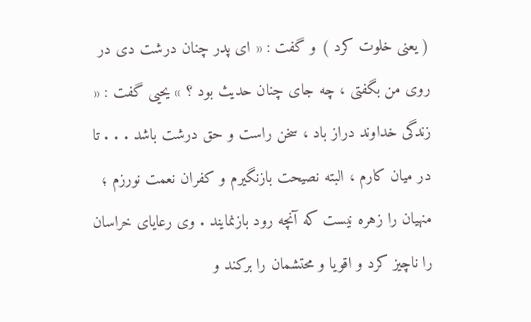( يعنى خلوت كرد ) و گفت : « اى پدر چنان درشت دى در روى من بگفتى ، چه جاى چنان حديث بود ؟ » يحيى گفت : « زندگى خداوند دراز باد ، سخن راست و حق درشت باشد . . . تا در ميان كارم ، البته نصيحت بازنگيرم و كفران نعمت نورزم ؛ منهيان را زهره نيست كه آنچه رود بازنمايند . وى رعاياى خراسان را ناچيز كرد و اقويا و محتشمان را بركند و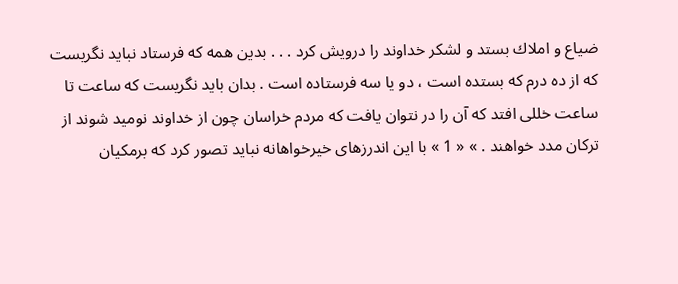ضياع و املاك بستد و لشكر خداوند را درويش كرد . . . بدين همه كه فرستاد نبايد نگريست كه از ده درم كه بستده است ، دو يا سه فرستاده است . بدان بايد نگريست كه ساعت تا ساعت خللى افتد كه آن را در نتوان يافت كه مردم خراسان چون از خداوند نوميد شوند از تركان مدد خواهند . » « 1 » با اين اندرزهاى خيرخواهانه نبايد تصور كرد كه برمكيان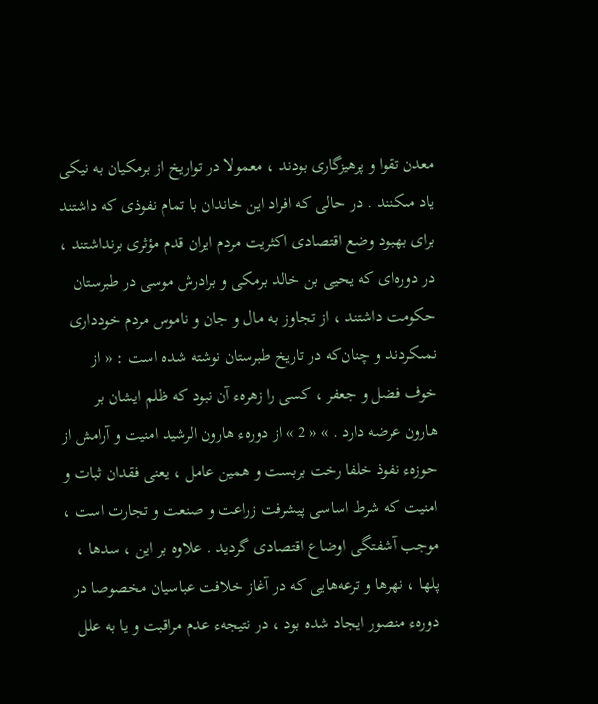معدن تقوا و پرهيزگارى بودند ، معمولا در تواريخ از برمكيان به نيكى ياد مىكنند . در حالى كه افراد اين خاندان با تمام نفوذى كه داشتند براى بهبود وضع اقتصادى اكثريت مردم ايران قدم مؤثرى برنداشتند ، در دوره‌اى كه يحيى بن خالد برمكى و برادرش موسى در طبرستان حكومت داشتند ، از تجاوز به مال و جان و ناموس مردم خوددارى نمىكردند و چنان‌كه در تاريخ طبرستان نوشته شده است : « از خوف فضل و جعفر ، كسى را زهرهء آن نبود كه ظلم ايشان بر هارون عرضه دارد . » « 2 » از دورهء هارون الرشيد امنيت و آرامش از حوزهء نفوذ خلفا رخت بربست و همين عامل ، يعنى فقدان ثبات و امنيت كه شرط اساسى پيشرفت زراعت و صنعت و تجارت است ، موجب آشفتگى اوضاع اقتصادى گرديد . علاوه بر اين ، سدها ، پلها ، نهرها و ترعه‌هايى كه در آغاز خلافت عباسيان مخصوصا در دورهء منصور ايجاد شده بود ، در نتيجهء عدم مراقبت و يا به علل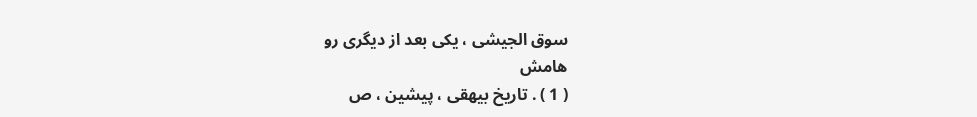سوق الجيشى ، يكى بعد از ديگرى رو
هامش
( 1 ) . تاريخ بيهقى ، پيشين ، ص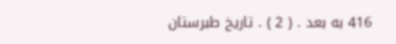416 به بعد . ( 2 ) . تاريخ طبرستان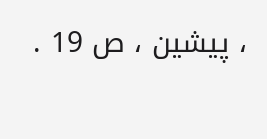، پيشين ، ص 19 .